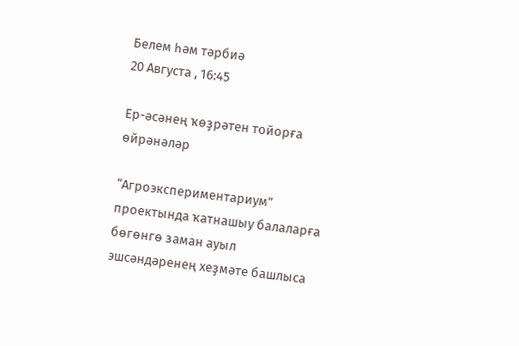Белем һәм тәрбиә
20 Августа , 16:45

Ер-әсәнең ҡөҙрәтен тойорға өйрәнәләр

“Агроэкспериментариум” проектында ҡатнашыу балаларға бөгөнгө заман ауыл эшсәндәренең хеҙмәте башлыса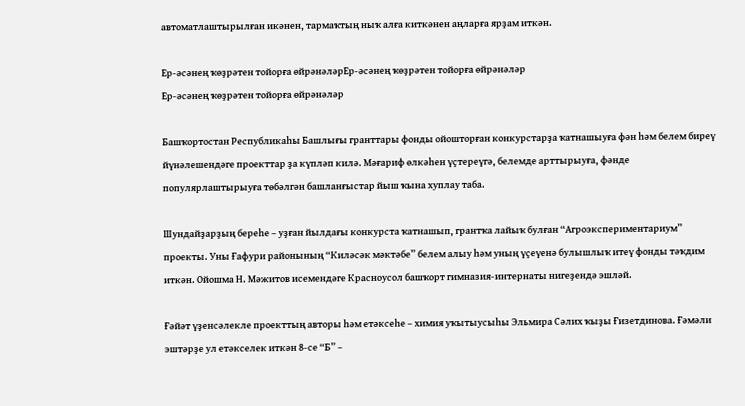автоматлаштырылған икәнен, тармаҡтың ныҡ алға киткәнен аңларға ярҙам иткән.

Ер-әсәнең ҡөҙрәтен тойорға өйрәнәләрЕр-әсәнең ҡөҙрәтен тойорға өйрәнәләр
Ер-әсәнең ҡөҙрәтен тойорға өйрәнәләр

Башҡортостан Республикаһы Башлығы гранттары фонды ойошторған конкурстарҙа ҡатнашыуға фән һәм белем биреү йүнәлешендәге проекттар ҙа күпләп килә. Мәғариф өлкәһен үҫтереүгә, белемде арттырыуға, фәнде популярлаштырыуға төбәлгән башланғыстар йыш ҡына хуплау таба.

Шундайҙарҙың береһе – уҙған йылдағы конкурста ҡатнашып, грантҡа лайыҡ булған “Агроэкспериментариум” проекты. Уны Ғафури районының “Киләсәк мәктәбе” белем алыу һәм уның үҫеүенә булышлыҡ итеү фонды тәҡдим иткән. Ойошма Н. Мәжитов исемендәге Красноусол башҡорт гимназия-интернаты нигеҙендә эшләй.

Ғәйәт үҙенсәлекле проекттың авторы һәм етәксеһе – химия уҡытыусыһы Эльмира Сәлих ҡыҙы Ғизетдинова. Ғәмәли эштәрҙе ул етәкселек иткән 8-се “Б” –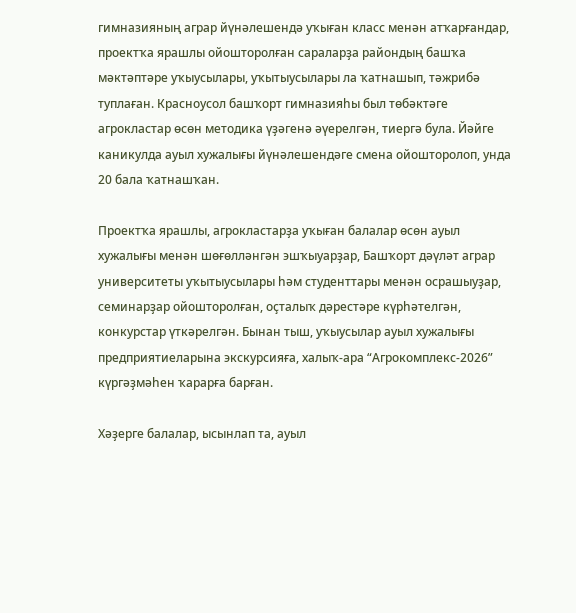гимназияның аграр йүнәлешендә уҡыған класс менән атҡарғандар, проектҡа ярашлы ойошторолған сараларҙа райондың башҡа мәктәптәре уҡыусылары, уҡытыусылары ла ҡатнашып, тәжрибә туплаған. Красноусол башҡорт гимназияһы был төбәктәге агрокластар өсөн методика үҙәгенә әүерелгән, тиергә була. Йәйге каникулда ауыл хужалығы йүнәлешендәге смена ойошторолоп, унда 20 бала ҡатнашҡан.

Проектҡа ярашлы, агрокластарҙа уҡыған балалар өсөн ауыл хужалығы менән шөғөлләнгән эшҡыуарҙар, Башҡорт дәүләт аграр университеты уҡытыусылары һәм студенттары менән осрашыуҙар, семинарҙар ойошторолған, оҫталыҡ дәрестәре күрһәтелгән, конкурстар үткәрелгән. Бынан тыш, уҡыусылар ауыл хужалығы предприятиеларына экскурсияға, халыҡ-ара “Агрокомплекс-2026” күргәҙмәһен ҡарарға барған.

Хәҙерге балалар, ысынлап та, ауыл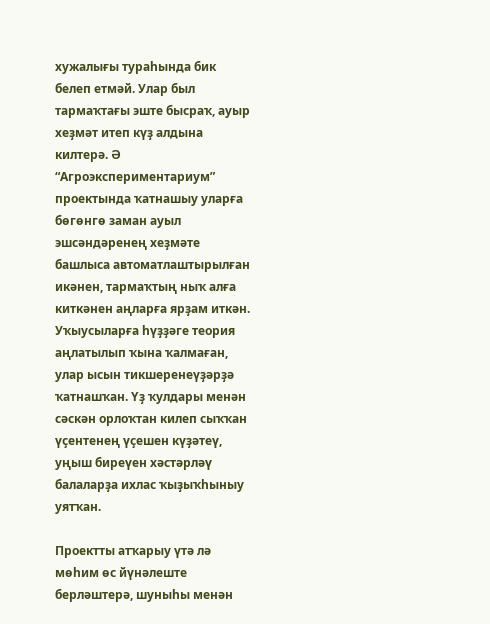хужалығы тураһында бик белеп етмәй. Улар был тармаҡтағы эште бысраҡ, ауыр хеҙмәт итеп күҙ алдына килтерә. Ә “Агроэкспериментариум” проектында ҡатнашыу уларға бөгөнгө заман ауыл эшсәндәренең хеҙмәте башлыса автоматлаштырылған икәнен, тармаҡтың ныҡ алға киткәнен аңларға ярҙам иткән. Уҡыусыларға һүҙҙәге теория аңлатылып ҡына ҡалмаған, улар ысын тикшеренеүҙәрҙә ҡатнашҡан. Үҙ ҡулдары менән сәскән орлоҡтан килеп сыҡҡан үҫентенең үҫешен күҙәтеү, уңыш биреүен хәстәрләү балаларҙа ихлас ҡыҙыҡһыныу уятҡан.

Проектты атҡарыу үтә лә мөһим өс йүнәлеште берләштерә, шуныһы менән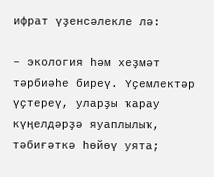ифрат үҙенсәлекле лә:

– экология һәм хеҙмәт тәрбиәһе биреү. Үҫемлектәр үҫтереү, уларҙы ҡарау күңелдәрҙә яуаплылыҡ, тәбиғәткә һөйөү уята;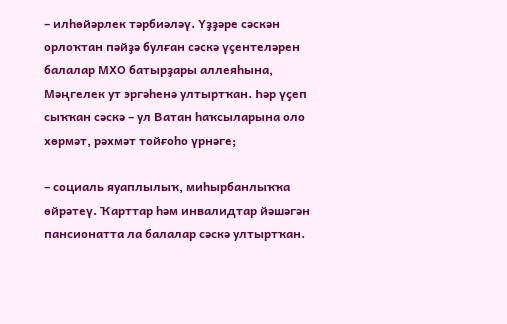– илһөйәрлек тәрбиәләү. Үҙҙәре сәскән орлоҡтан пәйҙә булған сәскә үҫентеләрен балалар МХО батырҙары аллеяһына, Мәңгелек ут эргәһенә ултыртҡан. Һәр үҫеп сыҡҡан сәскә – ул Ватан һаҡсыларына оло хөрмәт, рәхмәт тойғоһо үрнәге;

– социаль яуаплылыҡ, миһырбанлыҡҡа өйрәтеү. Ҡарттар һәм инвалидтар йәшәгән пансионатта ла балалар сәскә ултыртҡан.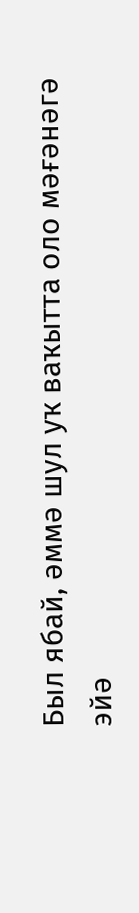Был ябай, әммә шул уҡ ваҡытта оло мәғәнәгә эйә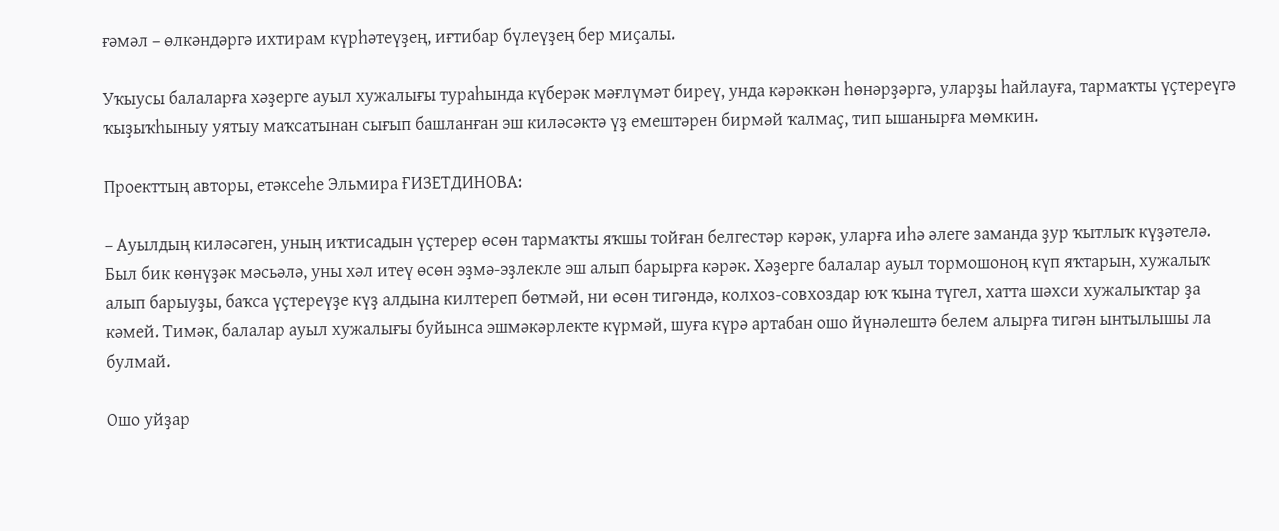ғәмәл – өлкәндәргә ихтирам күрһәтеүҙең, иғтибар бүлеүҙең бер миҫалы.

Уҡыусы балаларға хәҙерге ауыл хужалығы тураһында күберәк мәғлүмәт биреү, унда кәрәккән һөнәрҙәргә, уларҙы һайлауға, тармаҡты үҫтереүгә ҡыҙыҡһыныу уятыу маҡсатынан сығып башланған эш киләсәктә үҙ емештәрен бирмәй ҡалмаҫ, тип ышанырға мөмкин.

Проекттың авторы, етәксеһе Эльмира ҒИЗЕТДИНОВА:

– Ауылдың киләсәген, уның иҡтисадын үҫтерер өсөн тармаҡты яҡшы тойған белгестәр кәрәк, уларға иһә әлеге заманда ҙур ҡытлыҡ күҙәтелә. Был бик көнүҙәк мәсьәлә, уны хәл итеү өсөн эҙмә-эҙлекле эш алып барырға кәрәк. Хәҙерге балалар ауыл тормошоноң күп яҡтарын, хужалыҡ алып барыуҙы, баҡса үҫтереүҙе күҙ алдына килтереп бөтмәй, ни өсөн тигәндә, колхоз-совхоздар юҡ ҡына түгел, хатта шәхси хужалыҡтар ҙа кәмей. Тимәк, балалар ауыл хужалығы буйынса эшмәкәрлекте күрмәй, шуға күрә артабан ошо йүнәлештә белем алырға тигән ынтылышы ла булмай.

Ошо уйҙар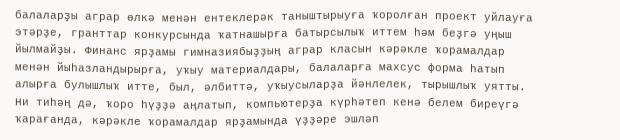балаларҙы аграр өлкә менән ентеклерәк таныштырыуға ҡоролған проект уйлауға этәрҙе, гранттар конкурсында ҡатнашырға батырсылыҡ иттем һәм беҙгә уңыш йылмайҙы. Финанс ярҙамы гимназиябыҙҙың аграр класын кәрәкле ҡорамалдар менән йыһазландырырға, уҡыу материалдары, балаларға махсус форма һатып алырға булышлыҡ итте, был, әлбиттә, уҡыусыларҙа йәнлелек, тырышлыҡ уятты. Ни тиһәң дә, ҡоро һүҙҙә аңлатып, компьютерҙа күрһәтеп кенә белем биреүгә ҡарағанда, кәрәкле ҡорамалдар ярҙамында үҙҙәре эшләп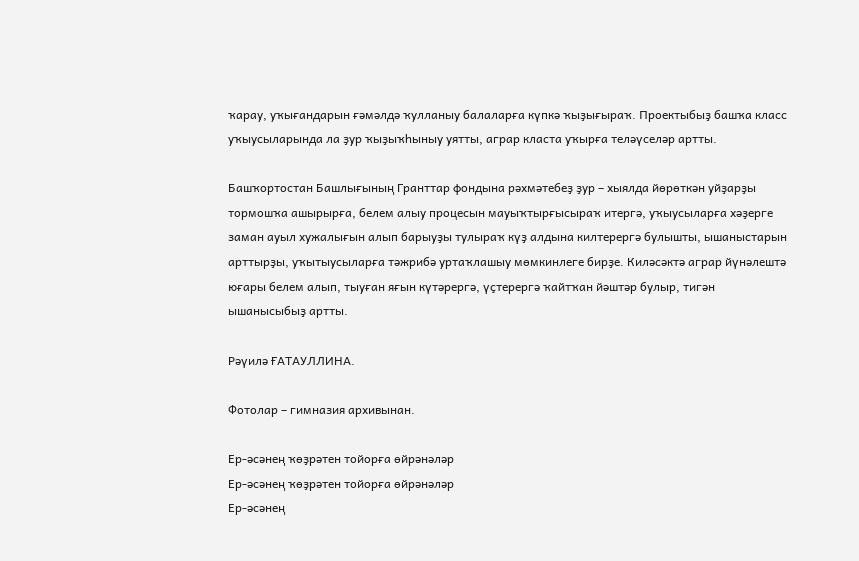ҡарау, уҡығандарын ғәмәлдә ҡулланыу балаларға күпкә ҡыҙығыраҡ. Проектыбыҙ башҡа класс уҡыусыларында ла ҙур ҡыҙыҡһыныу уятты, аграр класта уҡырға теләүселәр артты.

Башҡортостан Башлығының Гранттар фондына рәхмәтебеҙ ҙур – хыялда йөрөткән уйҙарҙы тормошҡа ашырырға, белем алыу процесын мауыҡтырғысыраҡ итергә, уҡыусыларға хәҙерге заман ауыл хужалығын алып барыуҙы тулыраҡ күҙ алдына килтерергә булышты, ышаныстарын арттырҙы, уҡытыусыларға тәжрибә уртаҡлашыу мөмкинлеге бирҙе. Киләсәктә аграр йүнәлештә юғары белем алып, тыуған яғын күтәрергә, үҫтерергә ҡайтҡан йәштәр булыр, тигән ышанысыбыҙ артты.

Рәүилә ҒАТАУЛЛИНА.

Фотолар – гимназия архивынан.

Ер-әсәнең ҡөҙрәтен тойорға өйрәнәләр
Ер-әсәнең ҡөҙрәтен тойорға өйрәнәләр
Ер-әсәнең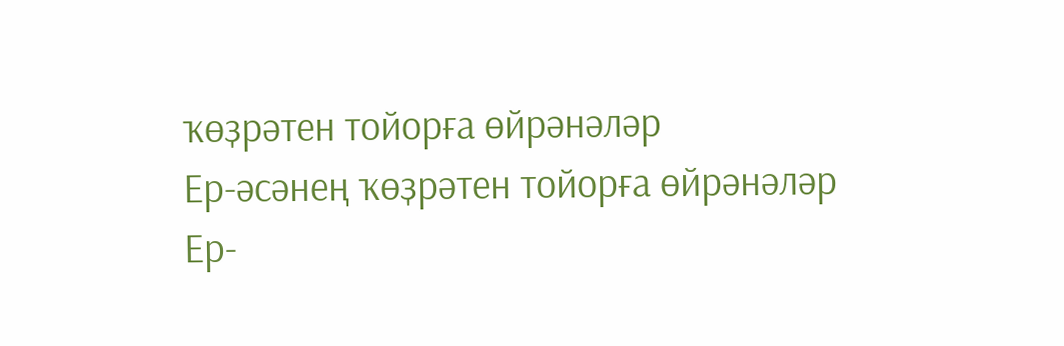ҡөҙрәтен тойорға өйрәнәләр
Ер-әсәнең ҡөҙрәтен тойорға өйрәнәләр
Ер-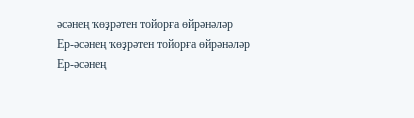әсәнең ҡөҙрәтен тойорға өйрәнәләр
Ер-әсәнең ҡөҙрәтен тойорға өйрәнәләр
Ер-әсәнең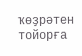ҡөҙрәтен тойорға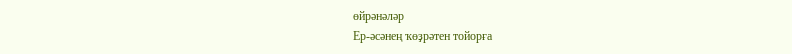өйрәнәләр
Ер-әсәнең ҡөҙрәтен тойорға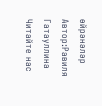өйрәнәләр
Автор:Равиля Гатауллина
Читайте нас